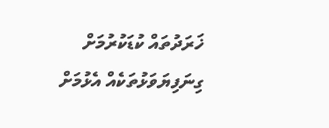ޚަރަދުތައް ކުޑަކުރުމަށް ގިނަފިޔަވަޅުތަކެއް އެޅުމަށް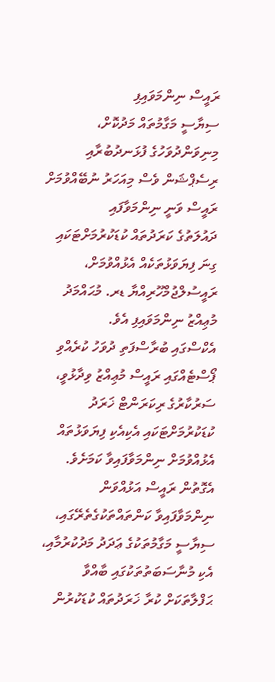ރައީސް ނިންމަވައިފި
ސިޔާސީ މަގާމުތައް މަދުކޮށް، މިނިވަންދުވަހުގެ ފުޅަނދުބުރާއި ރިސެޕްޝަން ވެސް މިއަހަރު ނުބޭއްވުމަށް ރައީސް ވަނީ ނިންމަވާފައި
ދައުލަތުގެ ކަރަދުތައް ކުޑަކުރުމަށްޓަކައި ގިނަ ފިޔަވަޅުތަކެއް އެޅުއްވުމަށް، ރައީސުލްޖުމްހޫރިއްޔާ ޑރ. މުޙައްމަދު މުޢިއްޒު ނިންމަވައިފި އެވެ.
އެކްސްގައި ބުރާސްފަތި ދުވަހު ކުރެއްވި ޕޯސްޓެއްގައި ރައީސް މުޢިއްޒު ވިދާޅުވީ، ސަރުކާރުގެ ރިކަރަންޓް ޚަރަދު ކުޑަކުރުމަށްޓަކައި އެކިއެކި ފިޔަވަޅުތައް އެޅުއްވުމަށް ނިންމަވާފައިވާ ކަމަށެވެ.
އެގޮތުން ރައީސް އަޅުއްވަން ނިންމަވާފައިވާ ކަންތައްތަކުގެތެރޭގައި، ސިޔާސީ މަގާމުތަކުގެ ޢަދަދު މަދުކުރުމާއި، އެކި މުނާސަބަތުތަކުގައި ބާއްވާ ޙަފްލާތަކަށް ކުރާ ޚަރަދުތައް ކުޑަކުރުން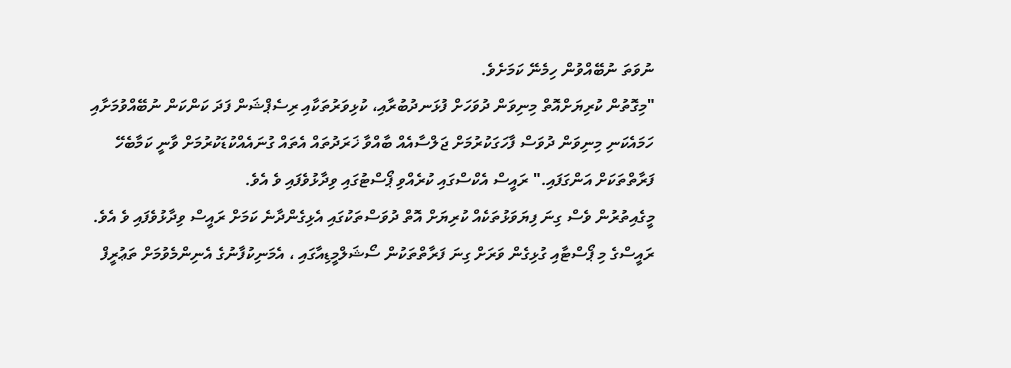ނުވަތަ ނުބޭއްވުން ހިމެނޭ ކަމަށެވެ.
"މިގޮތުން ކުރިޔަށްއޮތް މިނިވަން ދުވަހަށް ފުޅަނދުބުރާއި، ކުޅިވަރުތަކާއި ރިސެޕްޝަން ފަދަ ކަންކަން ނުބޭއްވުމަށާއި ހަމައެކަނި މިނިވަން ދުވަސް ފާހަގަކުރުމަށް ޖަލްސާއެއް ބާއްވާ ޚަރަދުތައް އެތައް ގުނައެއްކުޑަކުރުމަށް ވާނީ ކަމާބެހޭ ފަރާތްތަކަށް އަންގަފައި." ރައީސް އެކްސްގައި ކުރެއްވި ޕޯސްޓުގައި ވިދާޅުވެފައި ވެ އެވެ.
މީގެއިތުރުން ވެސް ގިނަ ފިޔަވަޅުތަކެއް ކުރިޔަށް އޮތް ދުވަސްތަކުގައި އެޅިގެންދާނެ ކަމަށް ރައީސް ވިދާޅުވެފައި ވެ އެވެ.
ރައީސްގެ މި ޕޯސްޓާއި ގުޅިގެން ވަރަށް ގިނަ ފަރާތްތަކުން ސޯޝަލްމީޑިއާގައި ، އެމަނިކުފާނުގެ އެނިންމެވުމަށް ތަޢުރީފް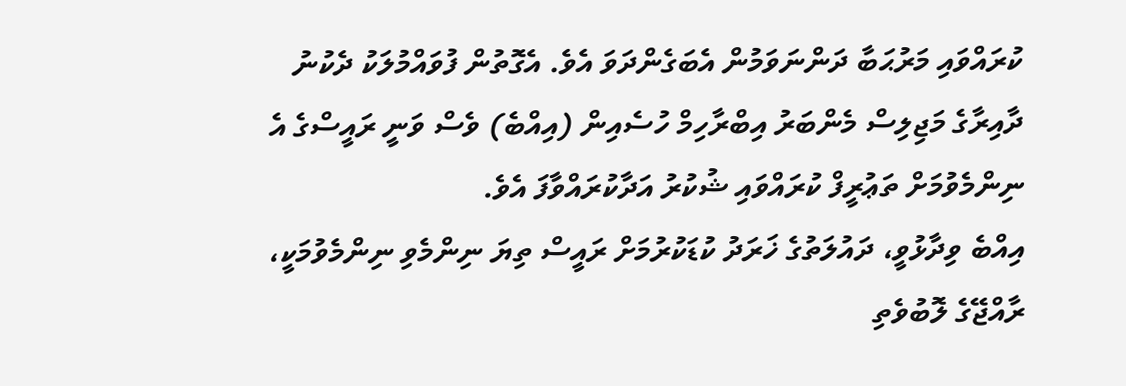ކުރައްވައި މަރުޙަބާ ދަންނަވަމުން އެބަގެންދަވަ އެވެ. އެގޮތުން ފުވައްމުލަކު ދެކުނު ދާއިރާގެ މަޖިލިސް މެންބަރު އިބްރާހިމް ހުސެއިން (އިއްބެ) ވެސް ވަނީ ރައީސްގެ އެ ނިންމެވުމަށް ތަޢުރީފް ކުރައްވައި ޝުކުރު އަދާކުރައްވާފަ އެވެ.
އިއްބެ ވިދާޅުވީ، ދައުލަތުގެ ޚަރަދު ކުޑަކުރުމަށް ރައީސް ތިޔަ ނިންމެވި ނިންމެވުމަކީ، ރާއްޖޭގެ ލޮބުވެތި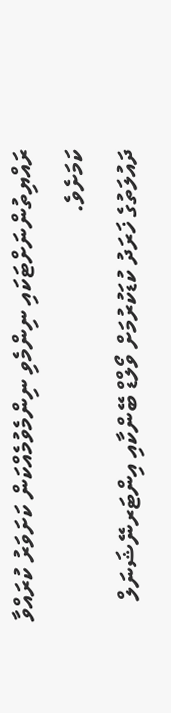ރައްޔިތުންނަށްޓަކައި ނިންމެވި ނިންމެވުމެއްކަން ކަށަވަރު ކުރައްވާ ކަމަށެވެ.
ދައުލަތުގެ ޚަރަދު ކުޑަކުރުމަށް ވޯލްޑް ބޭންކާއި އިންޓަރނޭޝަނަލް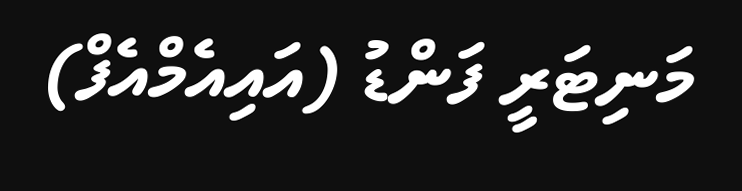މަނިޓަރީ ފަންޑު (އައިއެމްއެފް)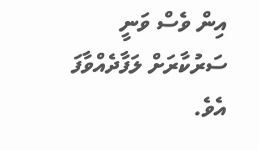އިން ވެސް ވަނީ ސަރުކާރަށް ލަފާދެއްވާފަ އެވެ.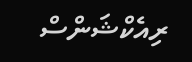ރިއެކްޝަންސް